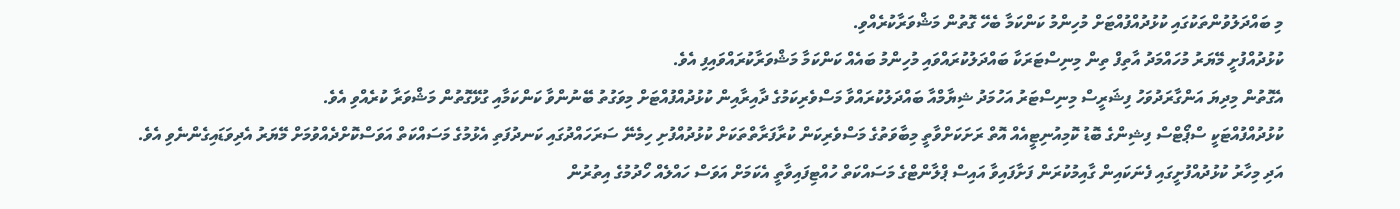މި ބައްދަލުވުންތަކުގައި ކުޅުދުއްފުއްޓަށް މުހިންމު ކަންކަމާ ބެހޭ ގޮތުން މަޝްވަރާކުރެއްވި.
ކުޅުދުއްފުށީ މޭޔަރު މުހައްމަދު އާތިފް ތިން މިނިސްޓަރަކާ ބައްދަލުކުރައްވައި މުހިންމު ބައެއް ކަންކަމާ މަޝްވަރާކުރައްވައިފި އެވެ.
އެގޮތުން މިދިޔަ އަންގާރަދުވަހު ފިޝަރީސް މިނިސްޓަރު އަހުމަދު ޝިޔާމްއާ ބައްދަލުކުރައްވާ މަސްވެރިކަމުގެ ދާއިރާއިން ކުޅުދުއްފުއްޓަށް މިވަގުތު ބޭނުންވާ ކަންކަމާއި ގުޅޭގޮތުން މަޝްވަރާ ކުރެއްވި އެވެ.
ކުޅުދުއްފުއްޓަކީ ސްޕޯޓްސް ފިޝިންގެ ބޮޑު ކޮމިއުނިޓީއެއް އޮތް ރަށަކަށްވާތީ މިބާވަތުގެ މަސްވެރިކަން ކުރާފަރާތްތަކަށް ކުޅުދުއްފުށި ހިމެނޭ ސަރަހައްދުގައި ކަނދުފަތި އެޅުމުގެ މަސައްކަތް އަވަސްކޮށްދެއްވުމަށް މޭޔަރު އެދިވަޑައިގެންނެވި އެވެ.
އަދި މިހާރު ކުޅުދުއްފުށީގައި ފެނަކައިން ގާއިމުކުރަން ފަށާފައިވާ އައިސް ޕްލާންޓްގެ މަސައްކަތް ހުއްޓިފައިވާތީ އެކަމަށް އަވަސް ހައްލެއް ހޯދުމުގެ އިތުރުން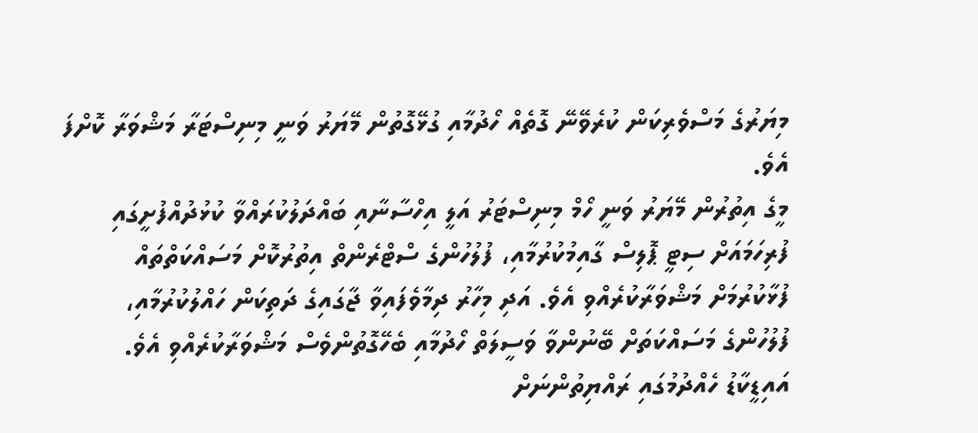މިޔަރުގެ މަސްވެރިކަން ކުރެވޭނޭ ގޮތެއް ހޯދުމާއި ގުޅޭގޮތުން މޭޔަރު ވަނީ މިނިސްޓަރާ މަޝްވަރާ ކޮށްފަ އެވެ.
މީގެ އިތުރުން މޭޔަރު ވަނީ ހޯމް މިނިސްޓަރު އަލީ އިހްސާނާއި ބައްދަލުކުރައްވާ ކުޅުދުއްފުށީގައި ފުރިހަމައަށް ސިޓީ ޕޮލިސް ގާއިމުކުރުމާއި، ފުލުހުންގެ ސްޓްރެންތް އިތުރުކޮށް މަސައްކަތްތައް ފުޅާކުރުމަށް މަޝްވަރާކުރެއްވި އެވެ. އަދި މިހާރު ދިމާވެފައިވާ ޖާގައިގެ ދަތިކަން ހައްލުކުރުމާއި، ފުލުހުންގެ މަސައްކަތަށް ބޭނުންވާ ވަސީލަތް ހޯދުމާއި ބެހޭގޮތުންވެސް މަޝްވަރާކުރެއްވި އެވެ.
އައިޑީކާޑު ހެއްދުމުގައި ރައްޔިތުންނަށް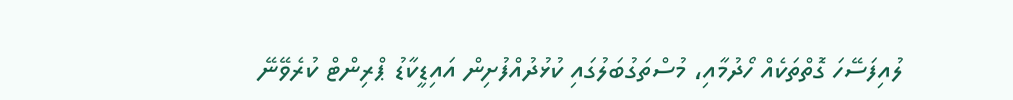ލުއިފަސޭހަ ގޮތްތަކެއް ހޯދުމާއި، މުސްތަގުބަލުގައި ކުޅުދުއްފުށިން އައިޑީކާޑު ޕްރިންޓް ކުރެވޭނޭ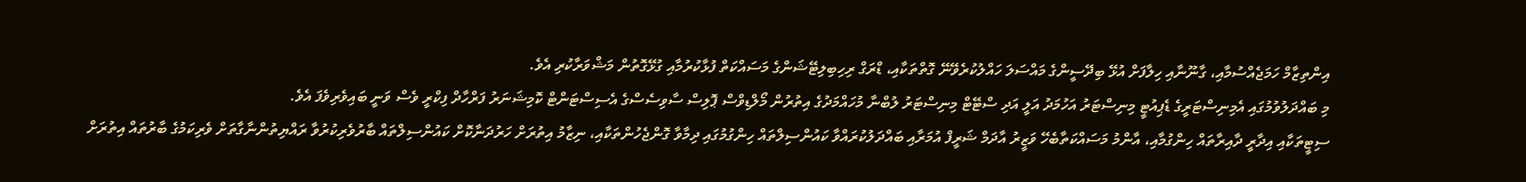އިންތިޒާމް ހަމަޖެއްސުމާއި، ގާނޫނާއި ހިލާފަށް އުޅޭ ބިދޭސީންގެ މައްސަލަ ހައްލުކުރެވޭނޭ ގޮތްތަކާއި، ޑްރަގް ރިހިބިލިޓޭޝަންގެ މަސައްކަތް ފުޅާކުރުމާއި ގުޅޭގޮތުން މަޝްވަރާކުރި އެވެ.
މި ބައްދަލުވުމުގައި އެމިނިސްޓަރީގެ ޑެޕިއުޓީ މިނިސްޓަރު އަހުމަދު އަލީ އަދި ސްޓޭޓް މިނިސްޓަރު ލުބްނާ މުހައްމަދުގެ އިތުރުން މޯލްޑިވްސް ޕޮލިސް ސާވިސެސްގެ އެސިސްޓަންޓް ކޮމިޝަނަރު ފަރްހާދް ފިކްރީ ވެސް ވަނީ ބައިވެރިވެފަ އެވެ.
ސިޓީތަކާއި އިދާރީ ދާއިރާތައް ހިންގުމާއި، އާންމު މަސައްކަތާބެހޭ ވަޒީރު އާދަމް ޝަރީފް އުމަރާއި ބައްދަލުކުރައްވާ ކައުންސިލްތައް ހިންގުމުގައި ދިމާވާ ގޮންޖެހުންތަކާއި، ނިޒާމު އިތުރަށް ހަރުދަނާކޮށް ކައުންސިލްތައް ބާރުވެރިކުރުވާ ރައްޔިތުންނާގާތަށް ވެރިކަމުގެ ބާރުތައް އިތުރަށް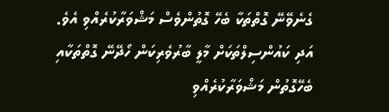ގެނެވޭނޭ ގޮތްތަކާ ބެހޭ ގޮތުންވެސް މަޝްވަރާކުރެއްވި އެވެ.
އަދި ކައުންސިލްތަކަށް މާލީ ބާރުވެރިކަން ހޯދޭނޭ ގޮތްތަކާއި ބެހޭގޮތުން މަޝްވަރާކުރެއްވި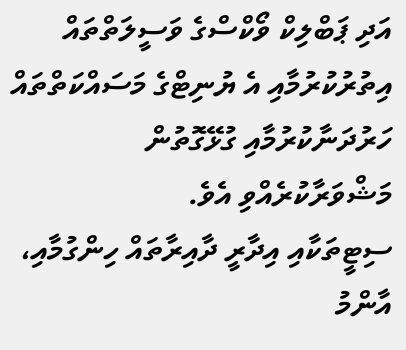އަދި ޕަބްލިކް ވޯކްސްގެ ވަސީލަތްތައް އިތުރުކުރުމާއި އެ ޔުނިޓްގެ މަސައްކަތްތައް ހަރުދަނާކުރުމާއި ގުޅޭގޮތުން މަޝްވަރާކުރެއްވި އެވެ.
ސިޓީތަކާއި އިދާރީ ދާއިރާތައް ހިންގުމާއި، އާންމު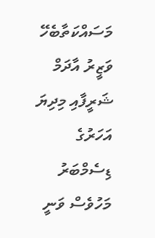މަސައްކަތާބެހޭ ވަޒީރު އާދަމް ޝަރީފާއި މިދިޔަ އަހަރުގެ ޑިސެމްބަރު މަހުވެސް ވަނީ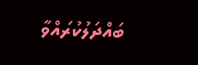ބައްދަލުކުރައްވާ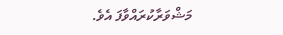މަޝްވަރާކުރައްވާފަ އެވެ.